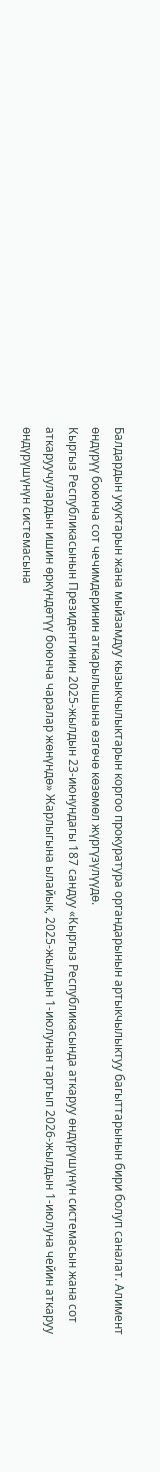Балдардын укуктарын жана мыйзамдуу кызыкчылыктарын коргоо прокуратура органдарынын артыкчылыктуу багыттарынын бири болуп саналат. Алимент өндүрүү боюнча сот чечимдеринин аткарылышына өзгөчө көзөмөл жүргүзүлүүдө.
Кыргыз Республикасынын Президентинин 2025-жылдын 23-июнундагы 187 сандуу «Кыргыз Республикасында аткаруу өндүрүшүнүн системасын жана сот аткаруучулардын ишин өркүндөтүү боюнча чаралар жөнүндө» Жарлыгына ылайык, 2025-жылдын 1-июлунан тартып 2026-жылдын 1-июлуна чейин аткаруу өндүрүшүнүн системасына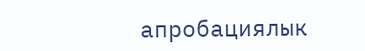апробациялык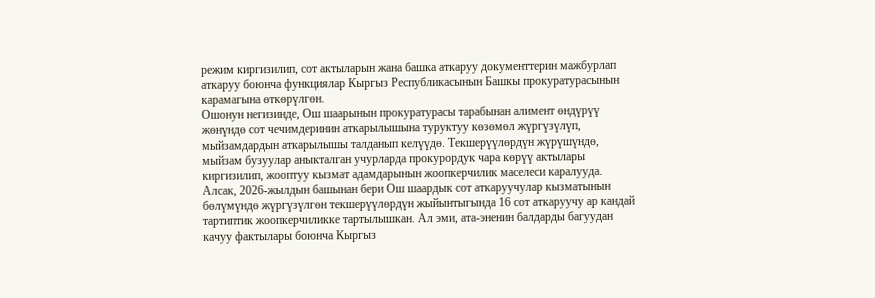режим киргизилип, сот актыларын жана башка аткаруу документтерин мажбурлап аткаруу боюнча функциялар Кыргыз Республикасынын Башкы прокуратурасынын карамагына өткөрүлгөн.
Ошонун негизинде, Ош шаарынын прокуратурасы тарабынан алимент өндүрүү жөнүндө сот чечимдеринин аткарылышына туруктуу көзөмөл жүргүзүлүп, мыйзамдардын аткарылышы талданып келүүдө. Текшерүүлөрдүн жүрүшүндө, мыйзам бузуулар аныкталган учурларда прокурордук чара көрүү актылары киргизилип, жооптуу кызмат адамдарынын жоопкерчилик маселеси каралууда.
Алсак, 2026-жылдын башынан бери Ош шаардык сот аткаруучулар кызматынын бөлүмүндө жүргүзүлгөн текшерүүлөрдүн жыйынтыгында 16 сот аткаруучу ар кандай тартиптик жоопкерчиликке тартылышкан. Ал эми, ата-эненин балдарды багуудан качуу фактылары боюнча Кыргыз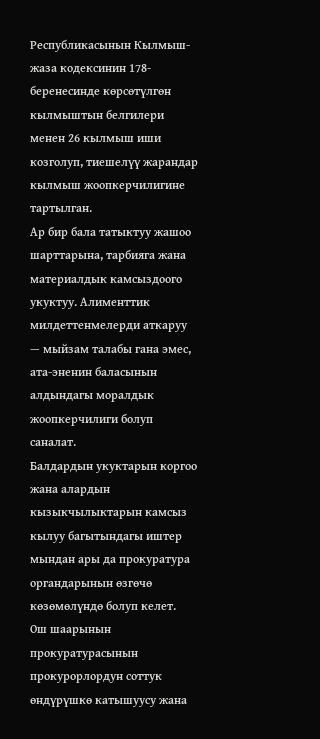Республикасынын Кылмыш-жаза кодексинин 178-беренесинде көрсөтүлгөн кылмыштын белгилери менен 26 кылмыш иши козголуп, тиешелүү жарандар кылмыш жоопкерчилигине тартылган.
Ар бир бала татыктуу жашоо шарттарына, тарбияга жана материалдык камсыздоого укуктуу. Алименттик милдеттенмелерди аткаруу — мыйзам талабы гана эмес, ата-эненин баласынын алдындагы моралдык жоопкерчилиги болуп саналат.
Балдардын укуктарын коргоо жана алардын кызыкчылыктарын камсыз кылуу багытындагы иштер мындан ары да прокуратура органдарынын өзгөчө көзөмөлүндө болуп келет.
Ош шаарынын прокуратурасынын прокурорлордун соттук өндүрүшкө катышуусу жана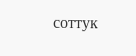соттук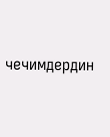чечимдердин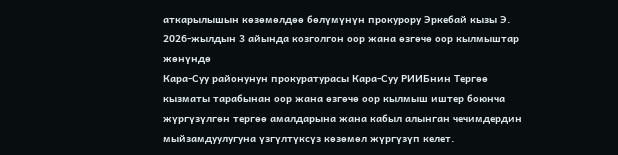аткарылышын көзөмөлдөө бөлүмүнүн прокурору Эркебай кызы Э.
2026-жылдын 3 айында козголгон оор жана өзгөчө оор кылмыштар жөнүндө
Кара-Суу районунун прокуратурасы Кара-Суу РИИБнин Тергөө кызматы тарабынан оор жана өзгөчө оор кылмыш иштер боюнча жүргүзүлгөн тергөө амалдарына жана кабыл алынган чечимдердин мыйзамдуулугуна үзгүлтүксүз көзөмөл жүргүзүп келет.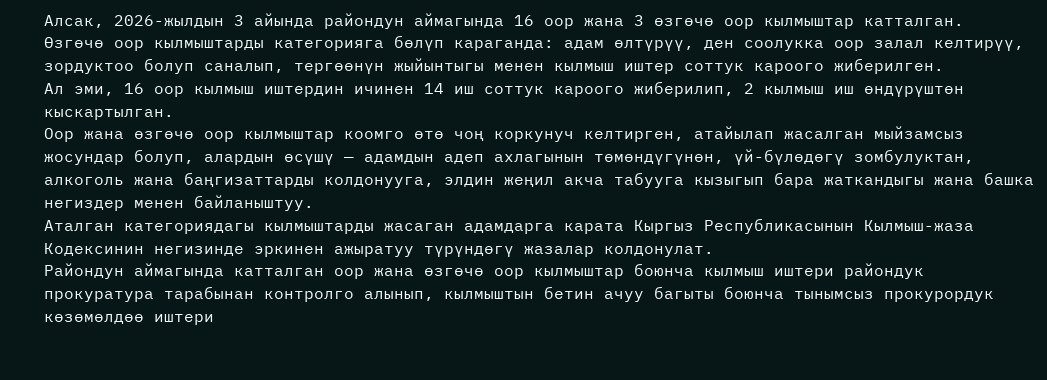Алсак, 2026-жылдын 3 айында райондун аймагында 16 оор жана 3 өзгөчө оор кылмыштар катталган.
Өзгөчө оор кылмыштарды категорияга бөлүп караганда: адам өлтүрүү, ден соолукка оор залал келтирүү, зордуктоо болуп саналып, тергөөнүн жыйынтыгы менен кылмыш иштер соттук кароого жиберилген.
Ал эми, 16 оор кылмыш иштердин ичинен 14 иш соттук кароого жиберилип, 2 кылмыш иш өндүрүштөн кыскартылган.
Оор жана өзгөчө оор кылмыштар коомго өтө чоң коркунуч келтирген, атайылап жасалган мыйзамсыз жосундар болуп, алардын өсүшү — адамдын адеп ахлагынын төмөндүгүнөн, үй-бүлөдөгү зомбулуктан, алкоголь жана баңгизаттарды колдонууга, элдин жеңил акча табууга кызыгып бара жаткандыгы жана башка негиздер менен байланыштуу.
Аталган категориядагы кылмыштарды жасаган адамдарга карата Кыргыз Республикасынын Кылмыш-жаза Кодексинин негизинде эркинен ажыратуу түрүндөгү жазалар колдонулат.
Райондун аймагында катталган оор жана өзгөчө оор кылмыштар боюнча кылмыш иштери райондук прокуратура тарабынан контролго алынып, кылмыштын бетин ачуу багыты боюнча тынымсыз прокурордук көзөмөлдөө иштери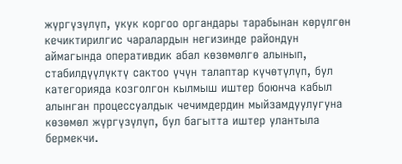жүргүзүлүп, укук коргоо органдары тарабынан көрүлгөн кечиктирилгис чаралардын негизинде райондун аймагында оперативдик абал көзөмөлгө алынып, стабилдүүлүктү сактоо үчүн талаптар күчөтүлүп, бул категорияда козголгон кылмыш иштер боюнча кабыл алынган процессуалдык чечимдердин мыйзамдуулугуна көзөмөл жүргүзүлүп, бул багытта иштер улантыла бермекчи.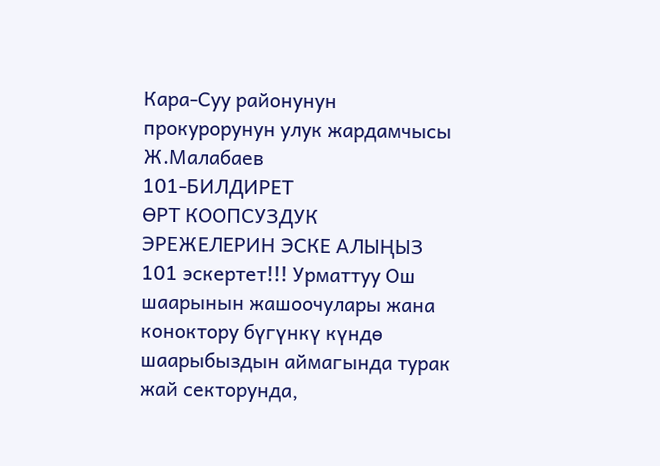Кара-Суу районунун прокурорунун улук жардамчысы Ж.Малабаев
101-БИЛДИРЕТ
ӨРТ КООПСУЗДУК ЭРЕЖЕЛЕРИН ЭСКЕ АЛЫҢЫЗ
101 эскертет!!! Урматтуу Ош шаарынын жашоочулары жана коноктору бүгүнкү күндө шаарыбыздын аймагында турак жай секторунда,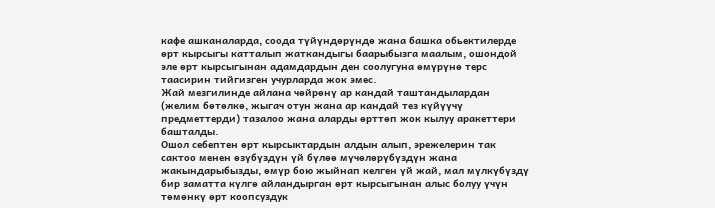кафе ашканаларда, соода түйүндөрүндө жана башка обьектилерде өрт кырсыгы катталып жаткандыгы баарыбызга маалым, ошондой эле өрт кырсыгынан адамдардын ден соолугуна өмүрүнө терс таасирин тийгизген учурларда жок эмес.
Жай мезгилинде айлана чөйрөнү ар кандай таштандылардан (желим бөтөлкө, жыгач отун жана ар кандай тез күйүүчү предметтерди) тазалоо жана аларды өрттөп жок кылуу аракеттери башталды.
Ошол себептен өрт кырсыктардын алдын алып, эрежелерин так сактоо менен өзүбүздүн үй бүлөө мүчөлөрүбүздүн жана жакындарыбызды, өмүр бою жыйнап келген үй жай, мал мүлкүбүздү бир заматта күлгө айландырган өрт кырсыгынан алыс болуу үчүн төмөнкү өрт коопсуздук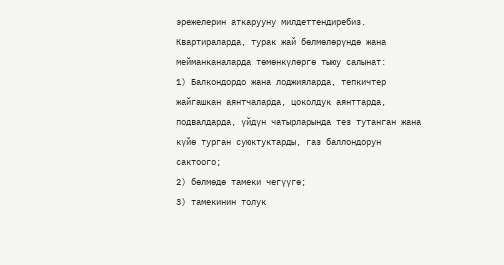эрежелерин аткарууну милдеттендиребиз.
Квартираларда, турак жай бөлмөлөрүндө жана мейманканаларда төмөнкүлөргө тыюу салынат:
1) Балкондордо жана лоджияларда, тепкичтер жайгашкан аянтчаларда, цоколдук аянттарда, подвалдарда, үйдүн чатырларында тез тутанган жана күйө турган суюктуктарды, газ баллондорун сактоого;
2) бөлмөдө тамеки чегүүгө;
3) тамекинин толук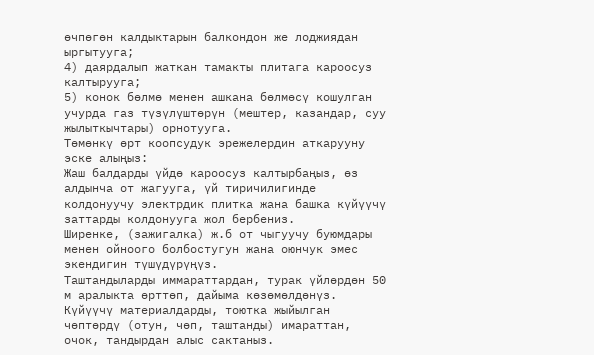өчпөгөн калдыктарын балкондон же лоджиядан ыргытууга;
4) даярдалып жаткан тамакты плитага кароосуз калтырууга;
5) конок бөлмө менен ашкана бөлмөсү кошулган учурда газ түзүлүштөрүн (мештер, казандар, суу жылыткычтары) орнотууга.
Төмөнкү өрт коопсудук эрежелердин аткарууну эске алыңыз:
Жаш балдарды үйдө кароосуз калтырбаңыз, өз алдынча от жагууга, үй тиричилигинде колдонуучу электрдик плитка жана башка күйүүчү заттарды колдонууга жол бербениз.
Ширенке, (зажигалка) ж.б от чыгуучу буюмдары менен ойноого болбостугун жана оюнчук эмес экендигин түшүдүрүңүз.
Таштандыларды иммараттардан, турак үйлөрдөн 50 м аралыкта өрттөп, дайыма көзөмөлдөнүз.
Күйүүчү материалдарды, тоютка жыйылган чөптөрдү (отун, чөп, таштанды) имараттан, очок, тандырдан алыс сактаныз.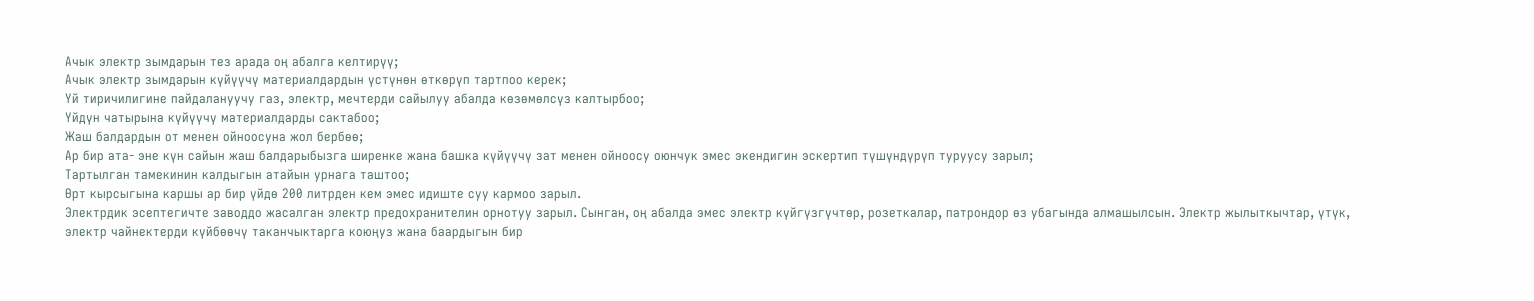Ачык электр зымдарын тез арада оң абалга келтирүү;
Ачык электр зымдарын күйүүчү материалдардын үстүнөн өткөрүп тартпоо керек;
Үй тиричилигине пайдалануучу газ, электр, мечтерди сайылуу абалда көзөмөлсүз калтырбоо;
Үйдүн чатырына күйүүчү материалдарды сактабоо;
Жаш балдардын от менен ойноосуна жол бербөө;
Ар бир ата- эне күн сайын жаш балдарыбызга ширенке жана башка күйүүчү зат менен ойноосу оюнчук эмес экендигин эскертип түшүндүрүп туруусу зарыл;
Тартылган тамекинин калдыгын атайын урнага таштоо;
Өрт кырсыгына каршы ар бир үйдө 200 литрден кем эмес идиште суу кармоо зарыл.
Электрдик эсептегичте заводдо жасалган электр предохранителин орнотуу зарыл. Сынган, оң абалда эмес электр күйгүзгүчтөр, розеткалар, патрондор өз убагында алмашылсын. Электр жылыткычтар, үтүк, электр чайнектерди күйбөөчү таканчыктарга коюңуз жана баардыгын бир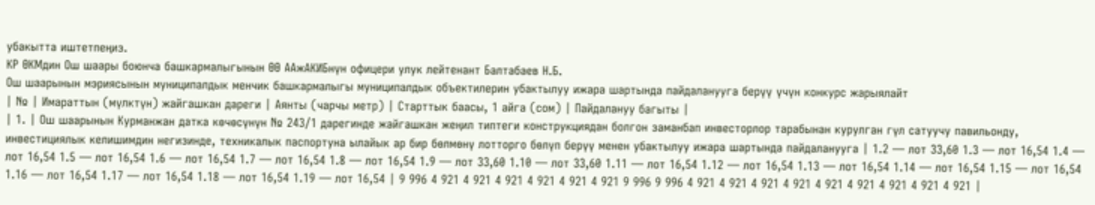убакытта иштетпеңиз.
КР ӨКМдин Ош шаары боюнча башкармалыгынын ӨӨ ААжАКИБнүн офицери улук лейтенант Балтабаев Н.Б.
Ош шаарынын мэриясынын муниципалдык менчик башкармалыгы муниципалдык объектилерин убактылуу ижара шартында пайдаланууга берүү үчүн конкурс жарыялайт
| № | Имараттын (мүлктүн) жайгашкан дареги | Аянты (чарчы метр) | Старттык баасы, 1 айга (сом) | Пайдалануу багыты |
| 1. | Ош шаарынын Курманжан датка көчөсүнүн № 243/1 дарегинде жайгашкан жеңил типтеги конструкциядан болгон заманбап инвесторлор тарабынан курулган гүл сатуучу павильонду, инвестициялык келишимдин негизинде, техникалык паспортуна ылайык ар бир бөлмөнү лотторго бөлүп берүү менен убактылуу ижара шартында пайдаланууга | 1.2 — лот 33,60 1.3 — лот 16,54 1.4 — лот 16,54 1.5 — лот 16,54 1.6 — лот 16,54 1.7 — лот 16,54 1.8 — лот 16,54 1.9 — лот 33,60 1.10 — лот 33,60 1.11 — лот 16,54 1.12 — лот 16,54 1.13 — лот 16,54 1.14 — лот 16,54 1.15 — лот 16,54 1.16 — лот 16,54 1.17 — лот 16,54 1.18 — лот 16,54 1.19 — лот 16,54 | 9 996 4 921 4 921 4 921 4 921 4 921 4 921 9 996 9 996 4 921 4 921 4 921 4 921 4 921 4 921 4 921 4 921 4 921 |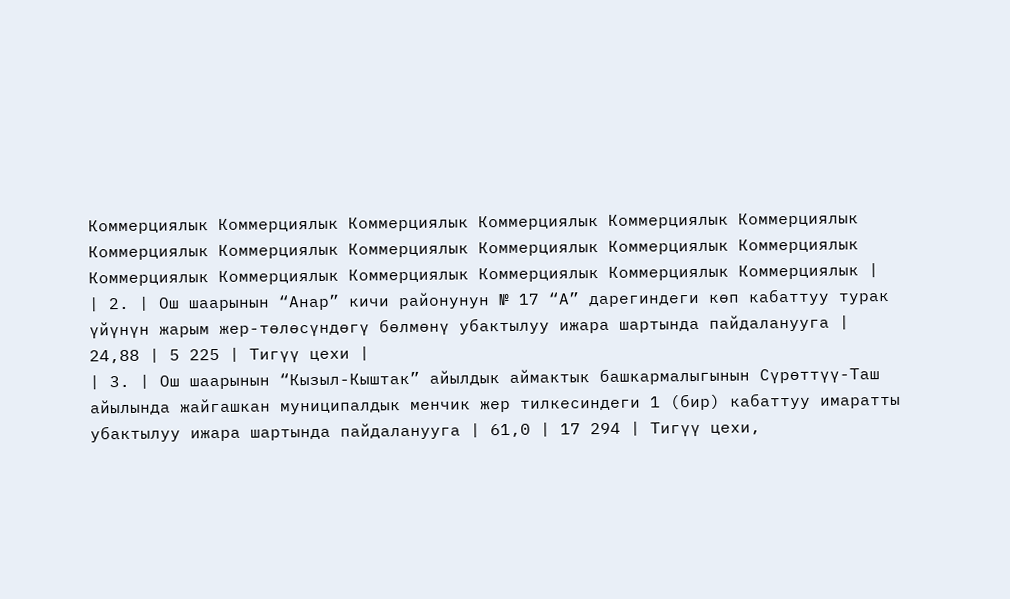Коммерциялык Коммерциялык Коммерциялык Коммерциялык Коммерциялык Коммерциялык Коммерциялык Коммерциялык Коммерциялык Коммерциялык Коммерциялык Коммерциялык Коммерциялык Коммерциялык Коммерциялык Коммерциялык Коммерциялык Коммерциялык |
| 2. | Ош шаарынын “Анар” кичи районунун № 17 “А” дарегиндеги көп кабаттуу турак үйүнүн жарым жер-төлөсүндөгү бөлмөнү убактылуу ижара шартында пайдаланууга | 24,88 | 5 225 | Тигүү цехи |
| 3. | Ош шаарынын “Кызыл-Кыштак” айылдык аймактык башкармалыгынын Сүрөттүү-Таш айылында жайгашкан муниципалдык менчик жер тилкесиндеги 1 (бир) кабаттуу имаратты убактылуу ижара шартында пайдаланууга | 61,0 | 17 294 | Тигүү цехи,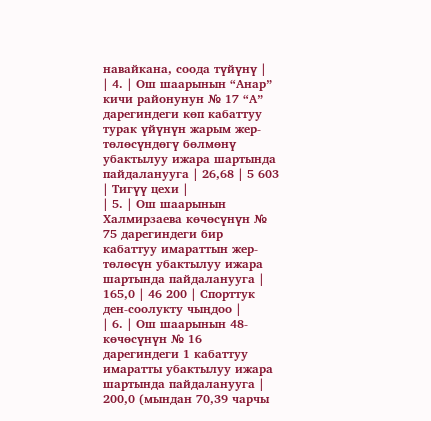навайкана, соода түйүнү |
| 4. | Ош шаарынын “Анар” кичи районунун № 17 “А” дарегиндеги көп кабаттуу турак үйүнүн жарым жер-төлөсүндөгү бөлмөнү убактылуу ижара шартында пайдаланууга | 26,68 | 5 603 | Тигүү цехи |
| 5. | Ош шаарынын Халмирзаева көчөсүнүн № 75 дарегиндеги бир кабаттуу имараттын жер-төлөсүн убактылуу ижара шартында пайдаланууга | 165,0 | 46 200 | Спорттук ден-соолукту чыңдоо |
| 6. | Ош шаарынын 48-көчөсүнүн № 16 дарегиндеги 1 кабаттуу имаратты убактылуу ижара шартында пайдаланууга | 200,0 (мындан 70,39 чарчы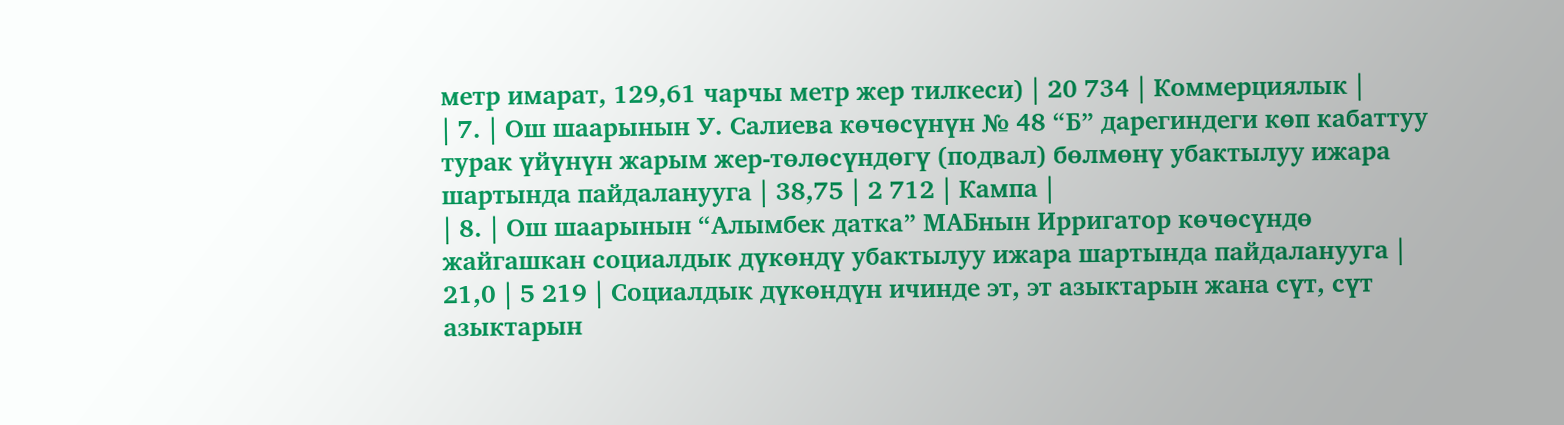метр имарат, 129,61 чарчы метр жер тилкеси) | 20 734 | Коммерциялык |
| 7. | Ош шаарынын У. Салиева көчөсүнүн № 48 “Б” дарегиндеги көп кабаттуу турак үйүнүн жарым жер-төлөсүндөгү (подвал) бөлмөнү убактылуу ижара шартында пайдаланууга | 38,75 | 2 712 | Кампа |
| 8. | Ош шаарынын “Алымбек датка” МАБнын Ирригатор көчөсүндө жайгашкан социалдык дүкөндү убактылуу ижара шартында пайдаланууга | 21,0 | 5 219 | Социалдык дүкөндүн ичинде эт, эт азыктарын жана сүт, сүт азыктарын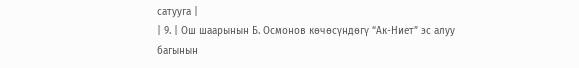сатууга |
| 9. | Ош шаарынын Б. Осмонов көчөсүндөгү “Ак-Ниет” эс алуу багынын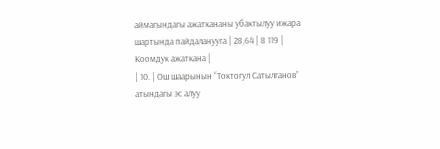аймагындагы ажаткананы убактылуу ижара шартында пайдаланууга | 28,64 | 8 119 | Коомдук ажаткана |
| 10. | Ош шаарынын “Токтогул Сатылганов” атындагы эс алуу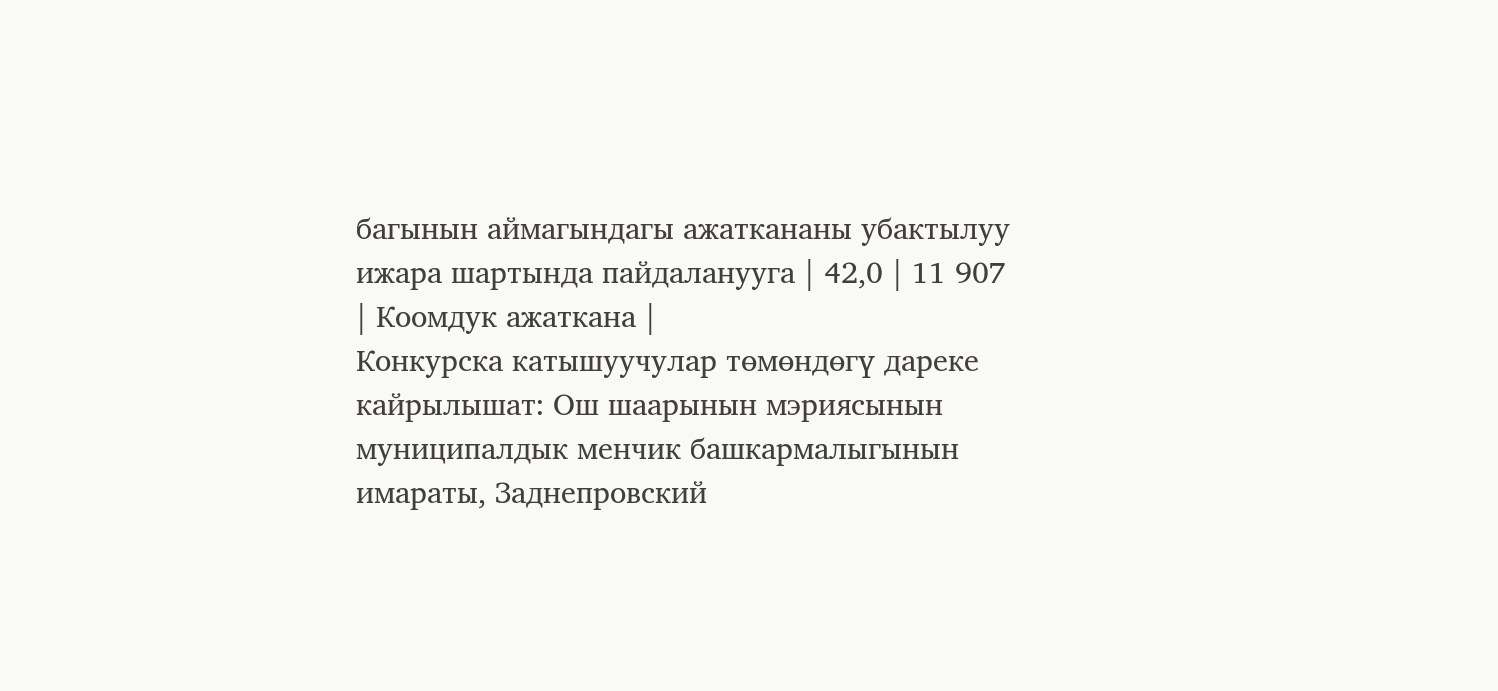багынын аймагындагы ажаткананы убактылуу ижара шартында пайдаланууга | 42,0 | 11 907 | Коомдук ажаткана |
Конкурска катышуучулар төмөндөгү дареке кайрылышат: Ош шаарынын мэриясынын муниципалдык менчик башкармалыгынын имараты, Заднепровский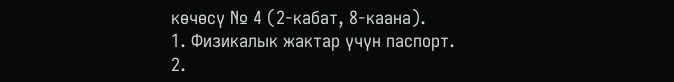көчөсү № 4 (2-кабат, 8-каана).
1. Физикалык жактар үчүн паспорт.
2.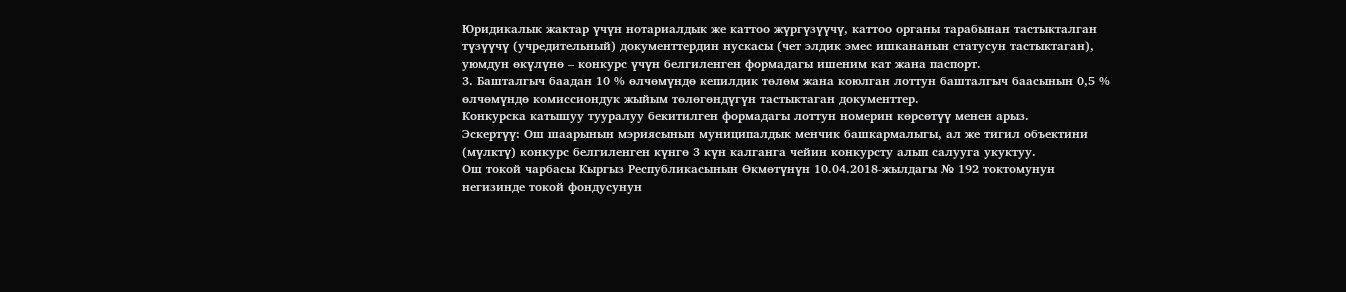Юридикалык жактар үчүн нотариалдык же каттоо жүргүзүүчү, каттоо органы тарабынан тастыкталган түзүүчү (учредительный) документтердин нускасы (чет элдик эмес ишкананын статусун тастыктаган), уюмдун өкүлүнө – конкурс үчүн белгиленген формадагы ишеним кат жана паспорт.
3. Башталгыч баадан 10 % өлчөмүндө кепилдик төлөм жана коюлган лоттун башталгыч баасынын 0,5 % өлчөмүндө комиссиондук жыйым төлөгөндүгүн тастыктаган документтер.
Конкурска катышуу тууралуу бекитилген формадагы лоттун номерин көрсөтүү менен арыз.
Эскертүү: Ош шаарынын мэриясынын муниципалдык менчик башкармалыгы, ал же тигил объектини (мүлктү) конкурс белгиленген күнгө 3 күн калганга чейин конкурсту алып салууга укуктуу.
Ош токой чарбасы Кыргыз Республикасынын Өкмөтүнүн 10.04.2018-жылдагы № 192 токтомунун негизинде токой фондусунун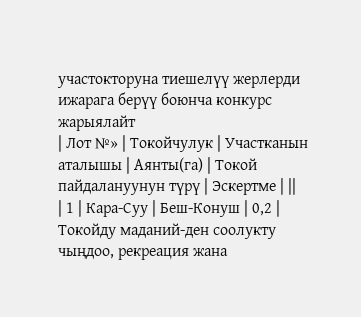участокторуна тиешелүү жерлерди ижарага берүү боюнча конкурс жарыялайт
| Лот №» | Токойчулук | Участканын аталышы | Аянты(га) | Токой пайдалануунун түрү | Эскертме | ||
| 1 | Кара-Суу | Беш-Конуш | 0,2 | Токойду маданий-ден соолукту чыңдоо, рекреация жана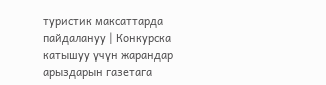туристик максаттарда пайдалануу | Конкурска катышуу үчүн жарандар арыздарын газетага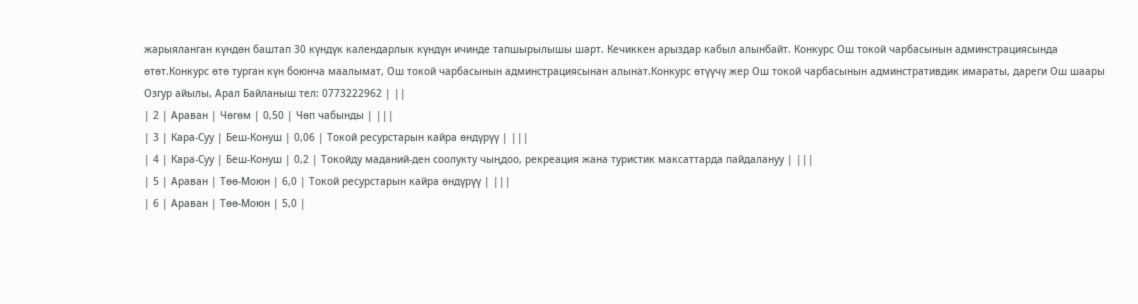жарыяланган күндөн баштап 30 күндүк календарлык күндүн ичинде тапшырылышы шарт. Кечиккен арыздар кабыл алынбайт. Конкурс Ош токой чарбасынын админстрациясында өтөт.Конкурс өтө турган күн боюнча маалымат, Ош токой чарбасынын админстрациясынан алынат.Конкурс өтүүчү жер Ош токой чарбасынын админстративдик имараты, дареги Ош шаары Озгур айылы, Арал Байланыш тел: 0773222962 | ||
| 2 | Араван | Чөгөм | 0,50 | Чөп чабынды | |||
| 3 | Кара-Суу | Беш-Конуш | 0,06 | Токой ресурстарын кайра өндүрүү | |||
| 4 | Кара-Суу | Беш-Конуш | 0,2 | Токойду маданий-ден соолукту чыңдоо, рекреация жана туристик максаттарда пайдалануу | |||
| 5 | Араван | Төө-Моюн | 6,0 | Токой ресурстарын кайра өндүрүү | |||
| 6 | Араван | Төө-Моюн | 5,0 |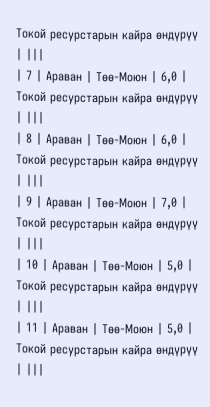Токой ресурстарын кайра өндүрүү | |||
| 7 | Араван | Төө-Моюн | 6,0 | Токой ресурстарын кайра өндүрүү | |||
| 8 | Араван | Төө-Моюн | 6,0 | Токой ресурстарын кайра өндүрүү | |||
| 9 | Араван | Төө-Моюн | 7,0 | Токой ресурстарын кайра өндүрүү | |||
| 10 | Араван | Төө-Моюн | 5,0 | Токой ресурстарын кайра өндүрүү | |||
| 11 | Араван | Төө-Моюн | 5,0 | Токой ресурстарын кайра өндүрүү | |||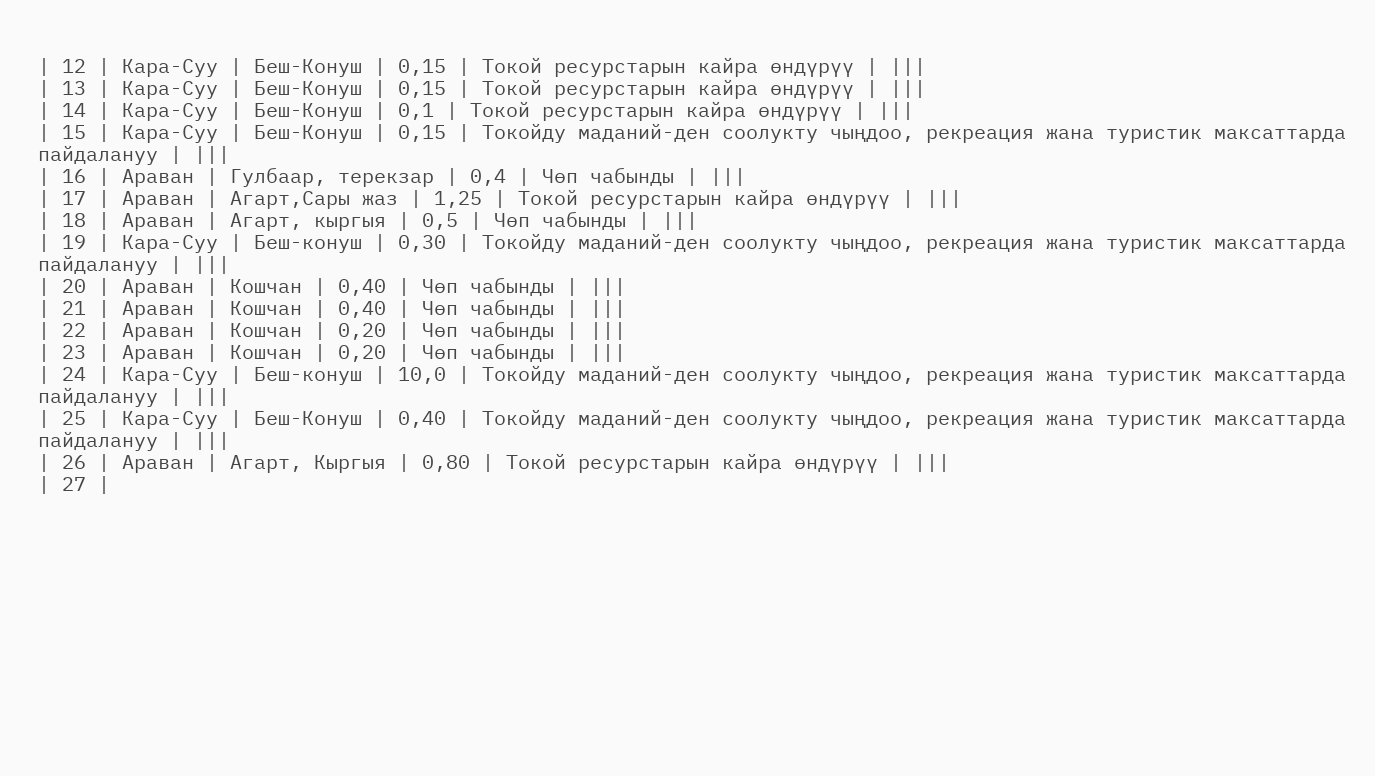| 12 | Кара-Суу | Беш-Конуш | 0,15 | Токой ресурстарын кайра өндүрүү | |||
| 13 | Кара-Суу | Беш-Конуш | 0,15 | Токой ресурстарын кайра өндүрүү | |||
| 14 | Кара-Суу | Беш-Конуш | 0,1 | Токой ресурстарын кайра өндүрүү | |||
| 15 | Кара-Суу | Беш-Конуш | 0,15 | Токойду маданий-ден соолукту чыңдоо, рекреация жана туристик максаттарда пайдалануу | |||
| 16 | Араван | Гулбаар, терекзар | 0,4 | Чөп чабынды | |||
| 17 | Араван | Агарт,Сары жаз | 1,25 | Токой ресурстарын кайра өндүрүү | |||
| 18 | Араван | Агарт, кыргыя | 0,5 | Чөп чабынды | |||
| 19 | Кара-Суу | Беш-конуш | 0,30 | Токойду маданий-ден соолукту чыңдоо, рекреация жана туристик максаттарда пайдалануу | |||
| 20 | Араван | Кошчан | 0,40 | Чөп чабынды | |||
| 21 | Араван | Кошчан | 0,40 | Чөп чабынды | |||
| 22 | Араван | Кошчан | 0,20 | Чөп чабынды | |||
| 23 | Араван | Кошчан | 0,20 | Чөп чабынды | |||
| 24 | Кара-Суу | Беш-конуш | 10,0 | Токойду маданий-ден соолукту чыңдоо, рекреация жана туристик максаттарда пайдалануу | |||
| 25 | Кара-Суу | Беш-Конуш | 0,40 | Токойду маданий-ден соолукту чыңдоо, рекреация жана туристик максаттарда пайдалануу | |||
| 26 | Араван | Агарт, Кыргыя | 0,80 | Токой ресурстарын кайра өндүрүү | |||
| 27 |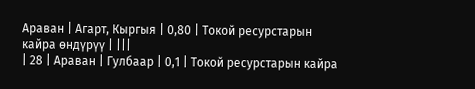Араван | Агарт, Кыргыя | 0,80 | Токой ресурстарын кайра өндүрүү | |||
| 28 | Араван | Гулбаар | 0,1 | Токой ресурстарын кайра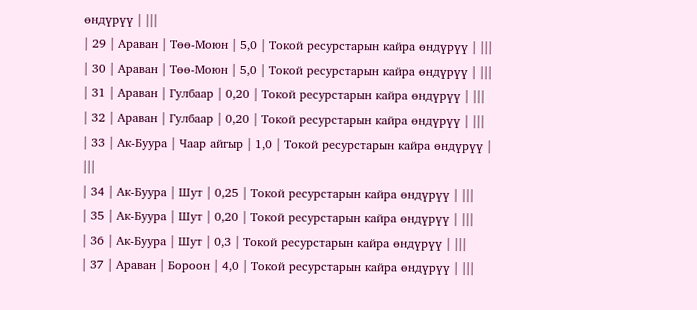өндүрүү | |||
| 29 | Араван | Төө-Моюн | 5,0 | Токой ресурстарын кайра өндүрүү | |||
| 30 | Араван | Төө-Моюн | 5,0 | Токой ресурстарын кайра өндүрүү | |||
| 31 | Араван | Гулбаар | 0,20 | Токой ресурстарын кайра өндүрүү | |||
| 32 | Араван | Гулбаар | 0,20 | Токой ресурстарын кайра өндүрүү | |||
| 33 | Ак-Буура | Чаар айгыр | 1,0 | Токой ресурстарын кайра өндүрүү | |||
| 34 | Ак-Буура | Шут | 0,25 | Токой ресурстарын кайра өндүрүү | |||
| 35 | Ак-Буура | Шут | 0,20 | Токой ресурстарын кайра өндүрүү | |||
| 36 | Ак-Буура | Шут | 0,3 | Токой ресурстарын кайра өндүрүү | |||
| 37 | Араван | Бороон | 4,0 | Токой ресурстарын кайра өндүрүү | |||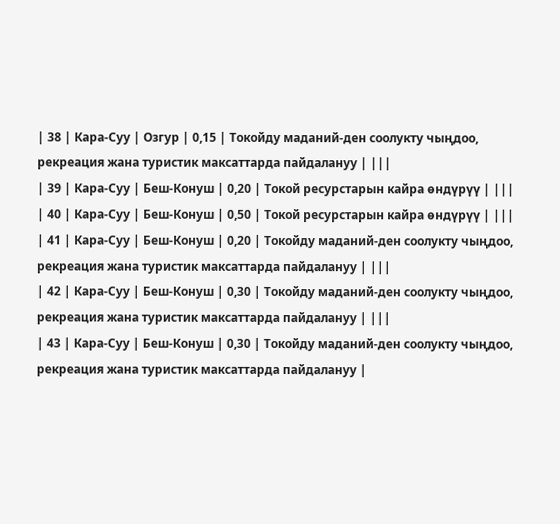| 38 | Кара-Суу | Озгур | 0,15 | Токойду маданий-ден соолукту чыңдоо, рекреация жана туристик максаттарда пайдалануу | |||
| 39 | Кара-Суу | Беш-Конуш | 0,20 | Токой ресурстарын кайра өндүрүү | |||
| 40 | Кара-Суу | Беш-Конуш | 0,50 | Токой ресурстарын кайра өндүрүү | |||
| 41 | Кара-Суу | Беш-Конуш | 0,20 | Токойду маданий-ден соолукту чыңдоо, рекреация жана туристик максаттарда пайдалануу | |||
| 42 | Кара-Суу | Беш-Конуш | 0,30 | Токойду маданий-ден соолукту чыңдоо, рекреация жана туристик максаттарда пайдалануу | |||
| 43 | Кара-Суу | Беш-Конуш | 0,30 | Токойду маданий-ден соолукту чыңдоо, рекреация жана туристик максаттарда пайдалануу |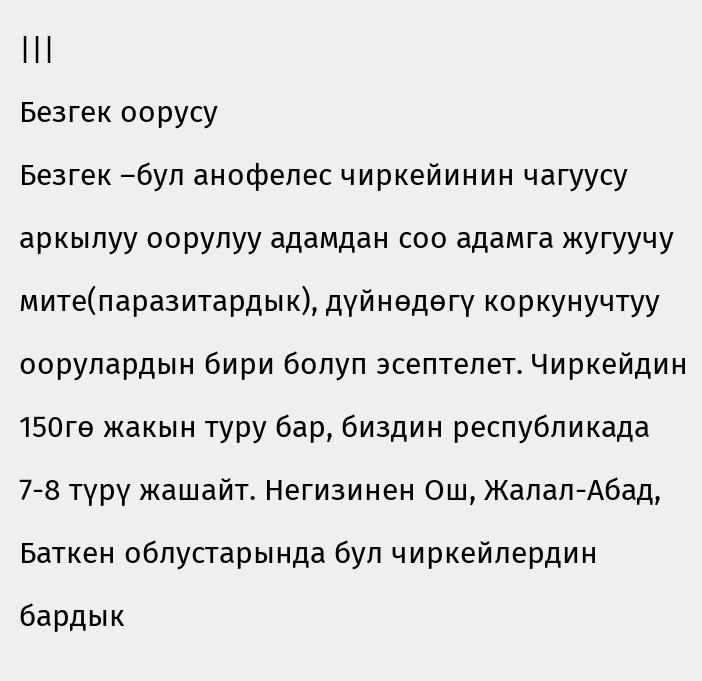|||
Безгек оорусу
Безгек –бул анофелес чиркейинин чагуусу аркылуу оорулуу адамдан соо адамга жугуучу мите(паразитардык), дүйнөдөгү коркунучтуу оорулардын бири болуп эсептелет. Чиркейдин 150гө жакын туру бар, биздин республикада 7-8 түрү жашайт. Негизинен Ош, Жалал-Абад, Баткен облустарында бул чиркейлердин бардык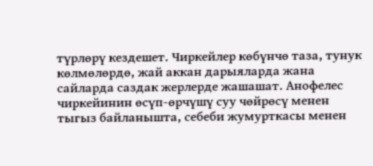түрлөрү кездешет. Чиркейлер көбүнчө таза, тунук көлмөлөрдө, жай аккан дарыяларда жана сайларда саздак жерлерде жашашат. Анофелес чиркейинин өсүп-өрчүшү суу чөйрөсү менен тыгыз байланышта, себеби жумурткасы менен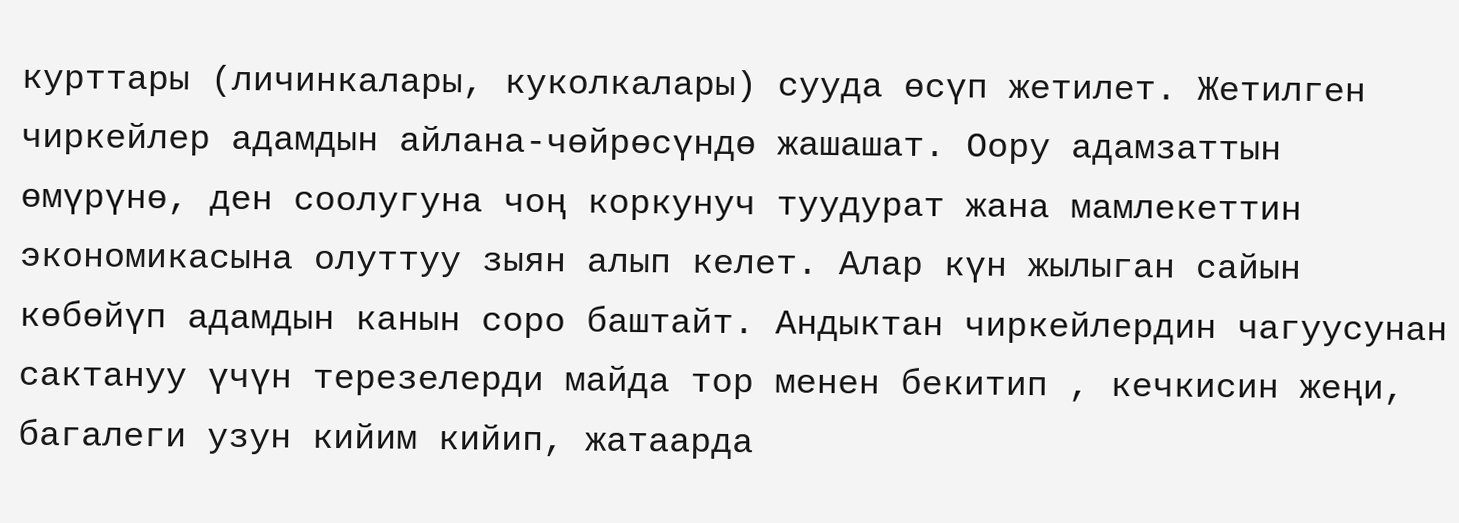курттары (личинкалары, куколкалары) сууда өсүп жетилет. Жетилген чиркейлер адамдын айлана-чөйрөсүндө жашашат. Оору адамзаттын өмүрүнө, ден соолугуна чоң коркунуч туудурат жана мамлекеттин экономикасына олуттуу зыян алып келет. Алар күн жылыган сайын көбөйүп адамдын канын соро баштайт. Андыктан чиркейлердин чагуусунан сактануу үчүн терезелерди майда тор менен бекитип , кечкисин жеңи, багалеги узун кийим кийип, жатаарда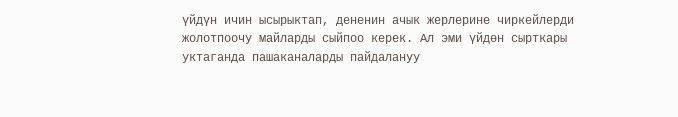үйдүн ичин ысырыктап, дененин ачык жерлерине чиркейлерди жолотпоочу майларды сыйпоо керек. Ал эми үйдөн сырткары уктаганда пашаканаларды пайдалануу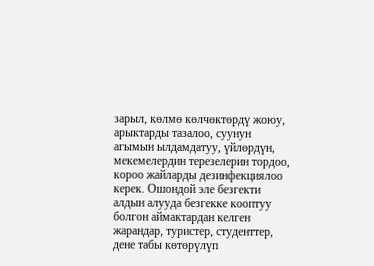зарыл, көлмө көлчөктөрдү жоюу, арыктарды тазалоо, суунун агымын ылдамдатуу, үйлөрдүн, мекемелердин терезелерин тордоо, короо жайларды дезинфекциялоо керек. Ошондой эле безгекти алдын алууда безгекке кооптуу болгон аймактардан келген жарандар, туристер, студенттер, дене табы көтөрүлүп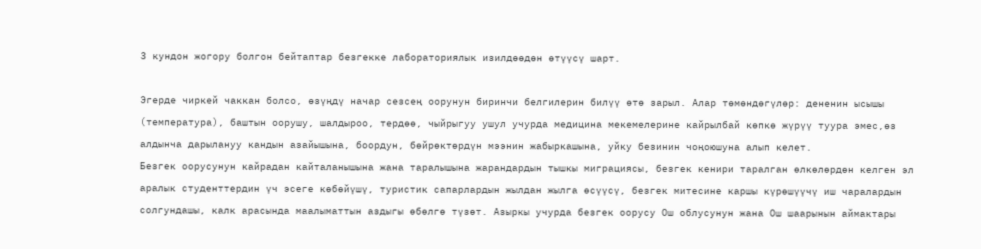3 кундон жогору болгон бейтаптар безгекке лабораториялык изилдөөдөн өтүүсү шарт.

Эгерде чиркей чаккан болсо, өзүңдү начар сезсең оорунун биринчи белгилерин билүү өтө зарыл. Алар төмөндөгүлөр: дененин ысышы (температура), баштын оорушу, шалдыроо, тердөө, чыйрыгуу ушул учурда медицина мекемелерине кайрылбай көпкө жүрүү туура эмес,өз алдынча дарылануу кандын азайышына, боордун, бөйрөктөрдүн мээнин жабыркашына, уйку безинин чоңоюшуна алып келет.
Безгек оорусунун кайрадан кайталанышына жана таралышына жарандардын тышкы миграциясы, безгек кенири таралган өлкөлөрдөн келген эл аралык студенттердин үч эсеге көбөйүшү, туристик сапарлардын жылдан жылга өсүүсү, безгек митесине каршы күрөшүүчү иш чаралардын солгундашы, калк арасында маалыматтын аздыгы өбөлгө түзөт. Азыркы учурда безгек оорусу Ош облусунун жана Ош шаарынын аймактары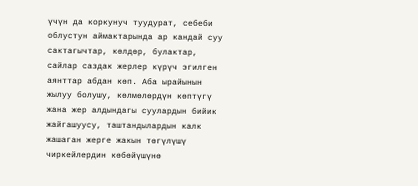үчүн да коркунуч туудурат, себеби облустун аймактарында ар кандай суу сактагычтар, көлдөр, булактар, сайлар саздак жерлер күрүч эгилген аянттар абдан көп. Аба ырайынын жылуу болушу, көлмөлөрдүн көптүгү жана жер алдындагы суулардын бийик жайгашуусу, таштандылардын калк жашаган жерге жакын төгүлүшү чиркейлердин көбөйүшүнө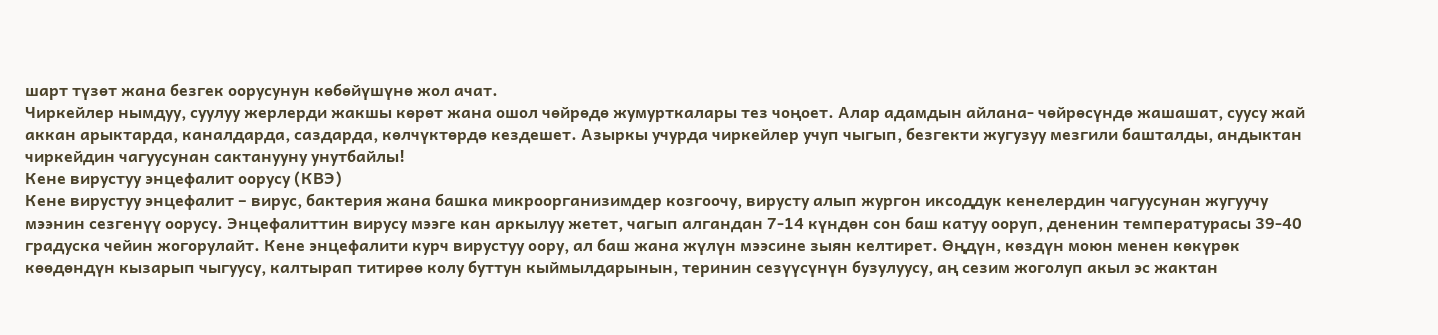шарт түзөт жана безгек оорусунун көбөйүшүнө жол ачат.
Чиркейлер нымдуу, суулуу жерлерди жакшы көрөт жана ошол чөйрөдө жумурткалары тез чоңоет. Алар адамдын айлана- чөйрөсүндө жашашат, суусу жай аккан арыктарда, каналдарда, саздарда, көлчүктөрдө кездешет. Азыркы учурда чиркейлер учуп чыгып, безгекти жугузуу мезгили башталды, андыктан чиркейдин чагуусунан сактанууну унутбайлы!
Кене вирустуу энцефалит оорусу (КВЭ)
Кене вирустуу энцефалит – вирус, бактерия жана башка микроорганизимдер козгоочу, вирусту алып жургон иксоддук кенелердин чагуусунан жугуучу мээнин сезгенүү оорусу. Энцефалиттин вирусу мээге кан аркылуу жетет, чагып алгандан 7-14 күндөн сон баш катуу ооруп, дененин температурасы 39-40 градуска чейин жогорулайт. Кене энцефалити курч вирустуу оору, ал баш жана жүлүн мээсине зыян келтирет. Өңдүн, көздүн моюн менен көкүрөк көөдөндүн кызарып чыгуусу, калтырап титирөө колу буттун кыймылдарынын, теринин сезүүсүнүн бузулуусу, аң сезим жоголуп акыл эс жактан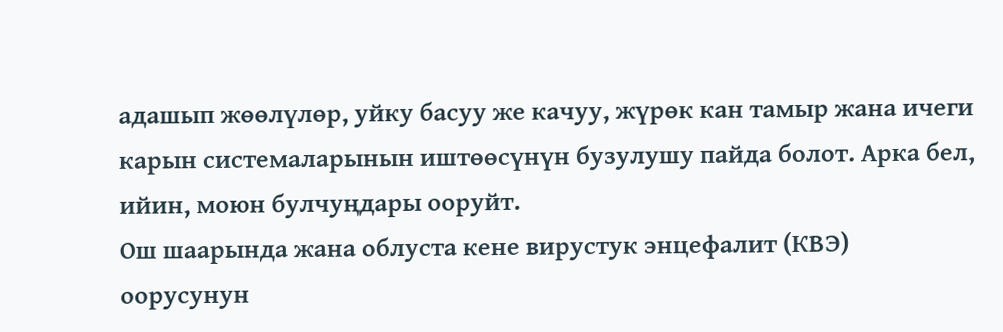адашып жөөлүлөр, уйку басуу же качуу, жүрөк кан тамыр жана ичеги карын системаларынын иштөөсүнүн бузулушу пайда болот. Арка бел, ийин, моюн булчуңдары ооруйт.
Ош шаарында жана облуста кене вирустук энцефалит (КВЭ) оорусунун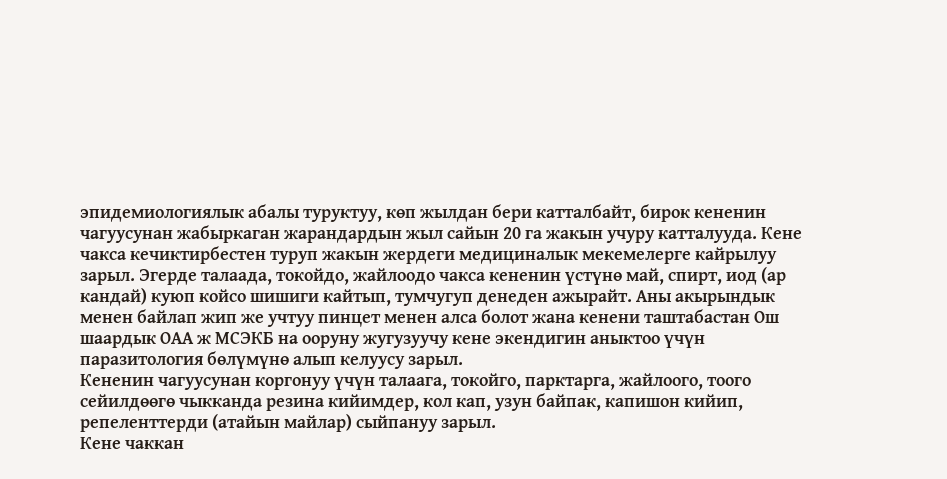эпидемиологиялык абалы туруктуу, көп жылдан бери катталбайт, бирок кененин чагуусунан жабыркаган жарандардын жыл сайын 20 га жакын учуру катталууда. Кене чакса кечиктирбестен туруп жакын жердеги медициналык мекемелерге кайрылуу зарыл. Эгерде талаада, токойдо, жайлоодо чакса кененин үстүнө май, спирт, иод (ар кандай) куюп койсо шишиги кайтып, тумчугуп денеден ажырайт. Аны акырындык менен байлап жип же учтуу пинцет менен алса болот жана кенени таштабастан Ош шаардык ОАА ж МСЭКБ на ооруну жугузуучу кене экендигин аныктоо үчүн паразитология бөлүмүнө алып келуусу зарыл.
Кененин чагуусунан коргонуу үчүн талаага, токойго, парктарга, жайлоого, тоого сейилдөөгө чыкканда резина кийимдер, кол кап, узун байпак, капишон кийип, репеленттерди (атайын майлар) сыйпануу зарыл.
Кене чаккан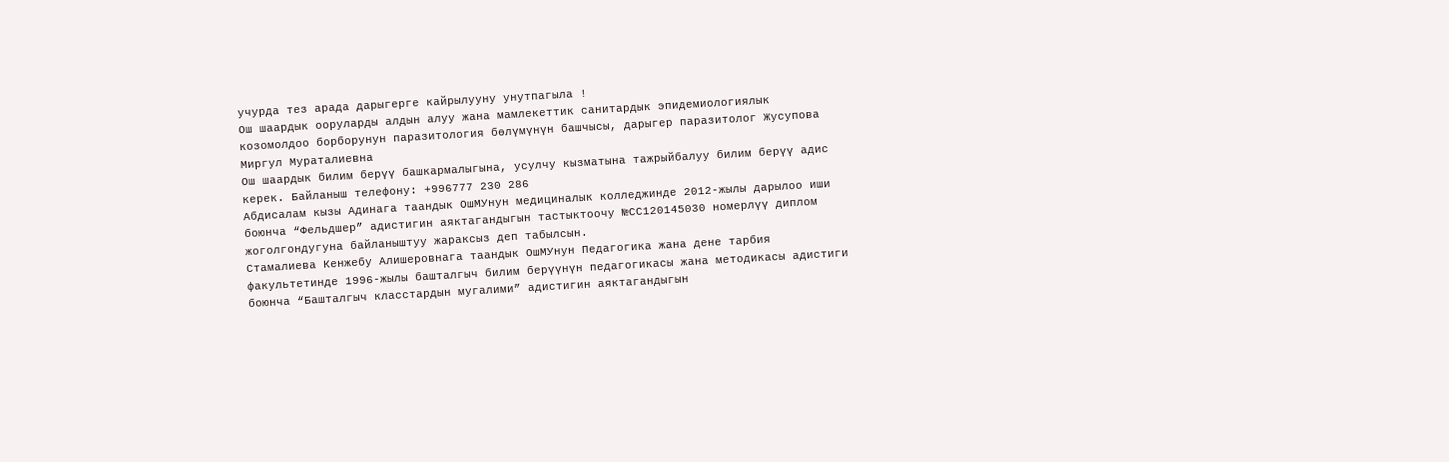учурда тез арада дарыгерге кайрылууну унутпагыла !
Ош шаардык ооруларды алдын алуу жана мамлекеттик санитардык эпидемиологиялык козомолдоо борборунун паразитология бөлүмүнүн башчысы, дарыгер паразитолог Жусупова Миргул Мураталиевна
Ош шаардык билим берүү башкармалыгына, усулчу кызматына тажрыйбалуу билим берүү адис керек. Байланыш телефону: +996777 230 286
Абдисалам кызы Адинага таандык ОшМУнун медициналык колледжинде 2012-жылы дарылоо иши боюнча “Фельдшер” адистигин аяктагандыгын тастыктоочу №СС120145030 номерлүү диплом жоголгондугуна байланыштуу жараксыз деп табылсын.
Стамалиева Кенжебу Алишеровнага таандык ОшМУнун Педагогика жана дене тарбия факультетинде 1996-жылы башталгыч билим берүүнүн педагогикасы жана методикасы адистиги боюнча “Башталгыч класстардын мугалими” адистигин аяктагандыгын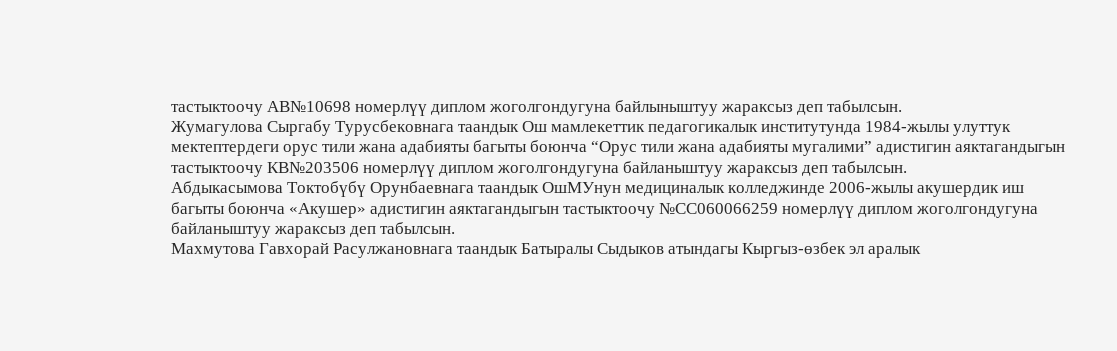тастыктоочу АВ№10698 номерлүү диплом жоголгондугуна байлыныштуу жараксыз деп табылсын.
Жумагулова Сыргабу Турусбековнага таандык Ош мамлекеттик педагогикалык институтунда 1984-жылы улуттук мектептердеги орус тили жана адабияты багыты боюнча “Орус тили жана адабияты мугалими” адистигин аяктагандыгын тастыктоочу КВ№203506 номерлүү диплом жоголгондугуна байланыштуу жараксыз деп табылсын.
Абдыкасымова Токтобүбү Орунбаевнага таандык ОшМУнун медициналык колледжинде 2006-жылы акушердик иш багыты боюнча «Акушер» адистигин аяктагандыгын тастыктоочу №СС060066259 номерлүү диплом жоголгондугуна байланыштуу жараксыз деп табылсын.
Махмутова Гавхорай Расулжановнага таандык Батыралы Сыдыков атындагы Кыргыз-өзбек эл аралык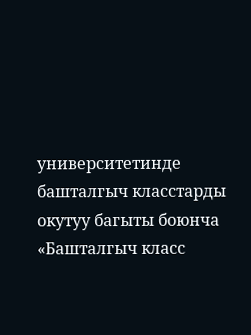университетинде башталгыч класстарды окутуу багыты боюнча «Башталгыч класс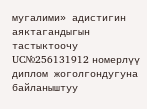мугалими» адистигин аяктагандыгын тастыктоочу UC№256131912 номерлүү диплом жоголгондугуна байланыштуу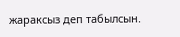жараксыз деп табылсын.